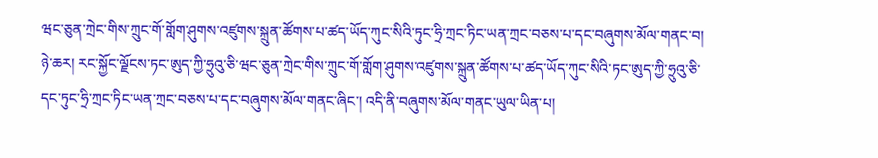ཝང་ཅུན་ཀྲེང་གིས་ཀྲུང་གོ་གློག་ཤུགས་འཛུགས་སྐྲུན་ཚོགས་པ་ཚད་ཡོད་ཀུང་སིའི་ཏུང་ཧྲི་ཀྲང་ཏིང་ཡན་ཀྲང་བཅས་པ་དང་བཞུགས་མོལ་གནང་བ།
ཉེ་ཆར། རང་སྐྱོང་ལྗོངས་ཏང་ཨུད་ཀྱི་ཧྲུའུ་ཅི་ཝང་ཅུན་ཀྲེང་གིས་ཀྲུང་གོ་གློག་ཤུགས་འཛུགས་སྐྲུན་ཚོགས་པ་ཚད་ཡོད་ཀུང་སིའི་ཏང་ཨུད་ཀྱི་ཧྲུའུ་ཅི་དང་ཏུང་ཧྲི་ཀྲང་ཏིང་ཡན་ཀྲང་བཅས་པ་དང་བཞུགས་མོལ་གནང་ཞིང་། འདི་ནི་བཞུགས་མོལ་གནང་ཡུལ་ཡིན་པ།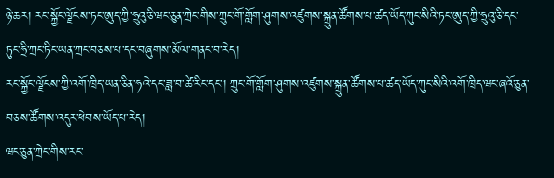ཉེ་ཆར། རང་སྐྱོང་ལྗོངས་ཏང་ཨུད་ཀྱི་ཧྲུའུ་ཅི་ཝང་ཅུན་ཀྲེང་གིས་ཀྲུང་གོ་གློག་ཤུགས་འཛུགས་སྐྲུན་ཚོགས་པ་ཚད་ཡོད་ཀུང་སིའི་ཏང་ཨུད་ཀྱི་ཧྲུའུ་ཅི་དང་ཏུང་ཧྲི་ཀྲང་ཏིང་ཡན་ཀྲང་བཅས་པ་དང་བཞུགས་མོལ་གནང་བ་རེད།
རང་སྐྱོང་ལྗོངས་ཀྱི་འགོ་ཁྲིད་ཡན་ཅིན་ཧའེ་དང་ཟླ་བ་ཚེ་རིང་དང་། ཀྲུང་གོ་གློག་ཤུགས་འཛུགས་སྐྲུན་ཚོགས་པ་ཚད་ཡོད་ཀུང་སིའི་འགོ་ཁྲིད་ཝང་ཞའོ་ཅུན་བཅས་ཚོགས་འདུར་ཕེབས་ཡོད་པ་རེད།
ཝང་ཅུན་ཀྲེང་གིས་རང་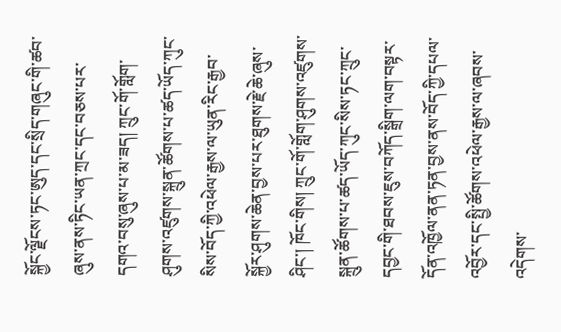སྐྱོང་ལྗོངས་ཏང་ཨུད་དང་སྲིད་གཞུང་གི་ཚབ་ཞུས་ནས་ཏིང་ཡན་ཀྲང་དང་བཅས་པར་དགའ་བསུ་ཞུས་པ་མ་ཟད། ཀྲུང་གོ་གློག་ཤུགས་འཛུགས་སྐྲུན་ཚོགས་པ་ཚད་ཡོད་ཀུང་སིས་བོད་ཀྱི་འཕེལ་རྒྱས་ལ་ཡུན་རིང་རྒྱབ་སྐྱོར་ཤུགས་ཆེན་བྱས་པར་ཐུགས་རྗེ་ཆེ་ཞུས་ཤིང་། ཁོང་གིས། ཀྲུང་གོ་གློག་ཤུགས་འཛུགས་སྐྲུན་ཚོགས་པ་ཚད་ཡོད་ཀུང་སིས་ཏང་ཀྲུང་དབྱང་གི་ཐབས་ཇུས་བཀོད་སྒྲིག་ལག་བསྟར་དོན་འཁྱོལ་ནན་ཏན་བྱས་ནས་བོད་ཀྱི་དཔལ་འབྱོར་དང་སྤྱི་ཚོགས་འཕེལ་རྒྱས་ལ་ཞབས་འདེགས་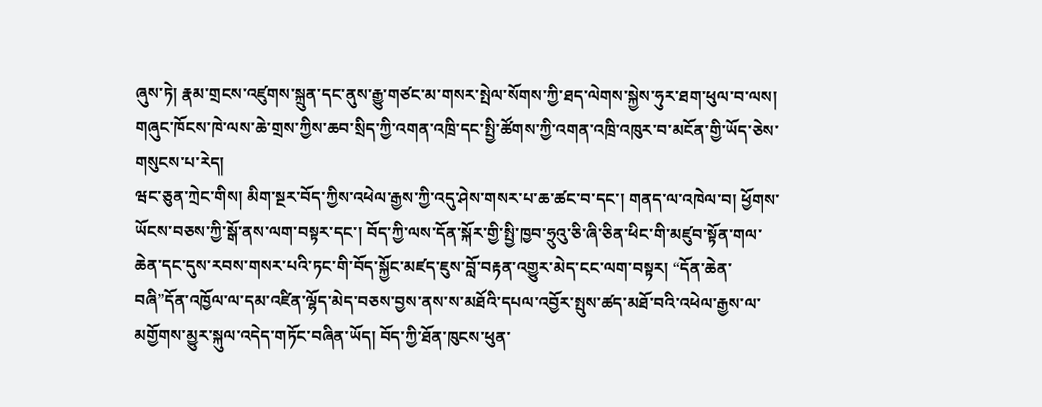ཞུས་ཏེ། རྣམ་གྲངས་འཛུགས་སྐྲུན་དང་ནུས་རྒྱུ་གཙང་མ་གསར་སྤེལ་སོགས་ཀྱི་ཐད་ལེགས་སྐྱེས་ཧུར་ཐག་ཕུལ་བ་ལས། གཞུང་ཁོངས་ཁེ་ལས་ཆེ་གྲས་ཀྱིས་ཆབ་སྲིད་ཀྱི་འགན་འཁྲི་དང་སྤྱི་ཚོགས་ཀྱི་འགན་འཁྲི་འཁུར་བ་མངོན་གྱི་ཡོད་ཅེས་གསུངས་པ་རེད།
ཝང་ཅུན་ཀྲེང་གིས། མིག་སྔར་བོད་ཀྱིས་འཕེལ་རྒྱས་ཀྱི་འདུ་ཤེས་གསར་པ་ཆ་ཚང་བ་དང་། གནད་ལ་འཁེལ་བ། ཕྱོགས་ཡོངས་བཅས་ཀྱི་སྒོ་ནས་ལག་བསྟར་དང་། བོད་ཀྱི་ལས་དོན་སྐོར་གྱི་སྤྱི་ཁྱབ་ཧྲུའུ་ཅི་ཞི་ཅིན་ཕིང་གི་མཛུབ་སྟོན་གལ་ཆེན་དང་དུས་རབས་གསར་པའི་ཏང་གི་བོད་སྐྱོང་མཛད་ཇུས་བློ་བརྟན་འགྱུར་མེད་ངང་ལག་བསྟར། “དོན་ཆེན་བཞི”དོན་འཁྱོལ་ལ་དམ་འཛིན་ལྷོད་མེད་བཅས་བྱས་ནས་ས་མཐོའི་དཔལ་འབྱོར་སྤུས་ཚད་མཐོ་བའི་འཕེལ་རྒྱས་ལ་མགྱོགས་མྱུར་སྐུལ་འདེད་གཏོང་བཞིན་ཡོད། བོད་ཀྱི་ཐོན་ཁུངས་ཕུན་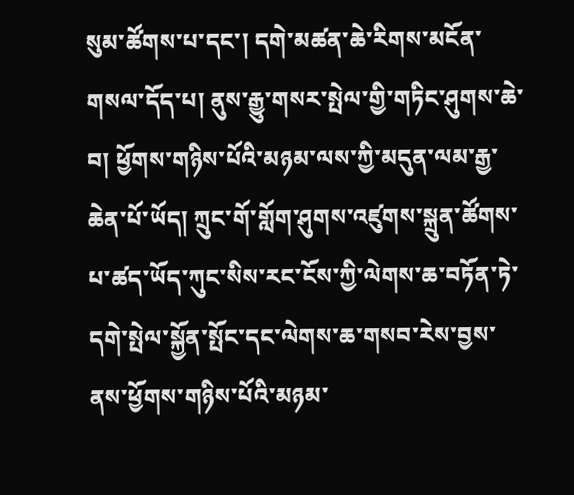སུམ་ཚོགས་པ་དང་། དགེ་མཚན་ཆེ་རིགས་མངོན་གསལ་དོད་པ། ནུས་རྒྱུ་གསར་སྤེལ་གྱི་གཏིང་ཤུགས་ཆེ་བ། ཕྱོགས་གཉིས་པོའི་མཉམ་ལས་ཀྱི་མདུན་ལམ་རྒྱ་ཆེན་པོ་ཡོད། ཀྲུང་གོ་གློག་ཤུགས་འཛུགས་སྐྲུན་ཚོགས་པ་ཚད་ཡོད་ཀུང་སིས་རང་ངོས་ཀྱི་ལེགས་ཆ་བཏོན་ཏེ་དགེ་སྤེལ་སྐྱོན་སྤོང་དང་ལེགས་ཆ་གསབ་རེས་བྱས་ནས་ཕྱོགས་གཉིས་པོའི་མཉམ་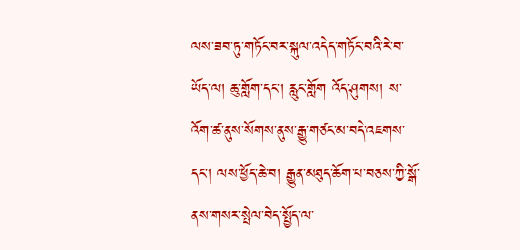ལས་ཟབ་ཏུ་གཏོང་བར་སྐུལ་འདེད་གཏོང་བའི་རེ་བ་ཡོད་ལ། ཆུ་གློག་དང་། རླུང་གློག འོད་ཤུགས། ས་འོག་ཚ་ནུས་སོགས་ནུས་རྒྱུ་གཙང་མ་བདེ་འཇགས་དང་། ལས་ཕྱོད་ཆེ་བ། རྒྱུན་མཐུད་ཆོག་པ་བཅས་ཀྱི་སྒོ་ནས་གསར་སྤེལ་བེད་སྤྱོད་ལ་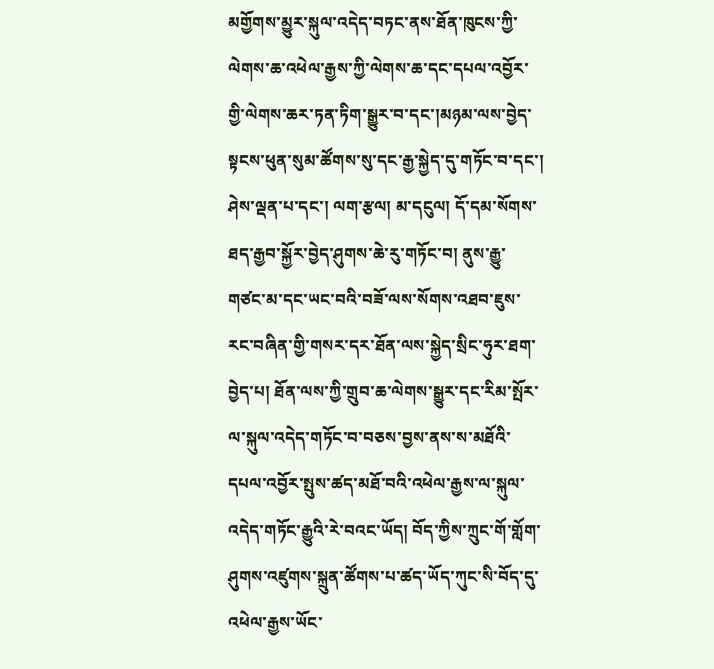མགྱོགས་མྱུར་སྐུལ་འདེད་བཏང་ནས་ཐོན་ཁུངས་ཀྱི་ལེགས་ཆ་འཕེལ་རྒྱས་ཀྱི་ལེགས་ཆ་དང་དཔལ་འབྱོར་གྱི་ལེགས་ཆར་ཏན་ཏིག་སྒྱུར་བ་དང་།མཉམ་ལས་བྱེད་སྟངས་ཕུན་སུམ་ཚོགས་སུ་དང་རྒྱ་སྐྱེད་དུ་གཏོང་བ་དང་། ཤེས་ལྡན་པ་དང་། ལག་རྩལ། མ་དངུལ། དོ་དམ་སོགས་ཐད་རྒྱབ་སྐྱོར་བྱེད་ཤུགས་ཆེ་རུ་གཏོང་བ། ནུས་རྒྱུ་གཙང་མ་དང་ཡང་བའི་བཟོ་ལས་སོགས་འཐབ་ཇུས་རང་བཞིན་གྱི་གསར་དར་ཐོན་ལས་སྐྱེད་སྲིང་ཧུར་ཐག་བྱེད་པ། ཐོན་ལས་ཀྱི་གྲུབ་ཆ་ལེགས་སྒྱུར་དང་རིམ་སྤོར་ལ་སྐུལ་འདེད་གཏོང་བ་བཅས་བྱས་ནས་ས་མཐོའི་དཔལ་འབྱོར་སྤུས་ཚད་མཐོ་བའི་འཕེལ་རྒྱས་ལ་སྐུལ་འདེད་གཏོང་རྒྱུའི་རེ་བའང་ཡོད། བོད་ཀྱིས་ཀྲུང་གོ་གློག་ཤུགས་འཛུགས་སྐྲུན་ཚོགས་པ་ཚད་ཡོད་ཀུང་སི་བོད་དུ་འཕེལ་རྒྱས་ཡོང་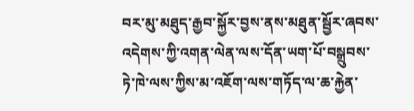བར་མུ་མཐུད་རྒྱབ་སྐྱོར་བྱས་ནས་མཐུན་སྦྱོར་ཞབས་འདེགས་ཀྱི་འགན་ལེན་ལས་དོན་ཡག་པོ་བསྒྲུབས་ཏེ་ཁེ་ལས་ཀྱིས་མ་འཇོག་ལས་གཏོད་ལ་ཆ་རྐྱེན་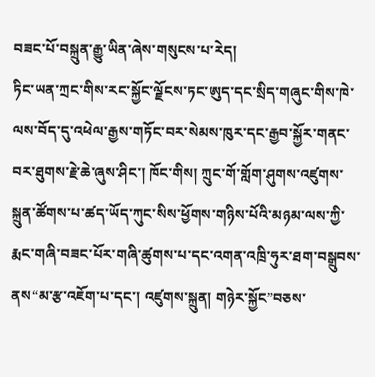བཟང་པོ་བསྐྲུན་རྒྱུ་ཡིན་ཞེས་གསུངས་པ་རེད།
ཏིང་ཡན་ཀྲང་གིས་རང་སྐྱོང་ལྗོངས་ཏང་ཨུད་དང་སྲིད་གཞུང་གིས་ཁེ་ལས་བོད་དུ་འཕེལ་རྒྱས་གཏོང་བར་སེམས་ཁུར་དང་རྒྱབ་སྐྱོར་གནང་བར་ཐུགས་རྗེ་ཆེ་ཞུས་ཤིང་། ཁོང་གིས། ཀྲུང་གོ་གློག་ཤུགས་འཛུགས་སྐྲུན་ཚོགས་པ་ཚད་ཡོད་ཀུང་སིས་ཕྱོགས་གཉིས་པོའི་མཉམ་ལས་ཀྱི་རྨང་གཞི་བཟང་པོར་གཞི་ཚུགས་པ་དང་འགན་འཁྲི་ཧུར་ཐག་བསྒྲུབས་ནས“མ་རྩ་འཇོག་པ་དང་། འཛུགས་སྐྲུན། གཉེར་སྐྱོང”བཅས་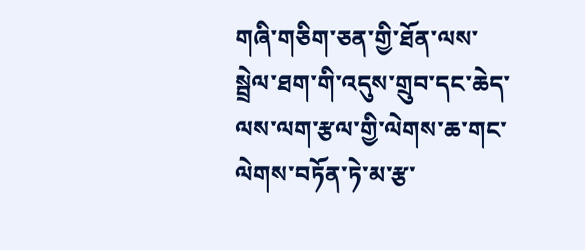གཞི་གཅིག་ཅན་གྱི་ཐོན་ལས་སྦྲེལ་ཐག་གི་འདུས་གྲུབ་དང་ཆེད་ལས་ལག་རྩལ་གྱི་ལེགས་ཆ་གང་ལེགས་བཏོན་ཏེ་མ་རྩ་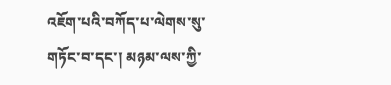འཇོག་པའི་བཀོད་པ་ལེགས་སུ་གཏོང་བ་དང་། མཉམ་ལས་ཀྱི་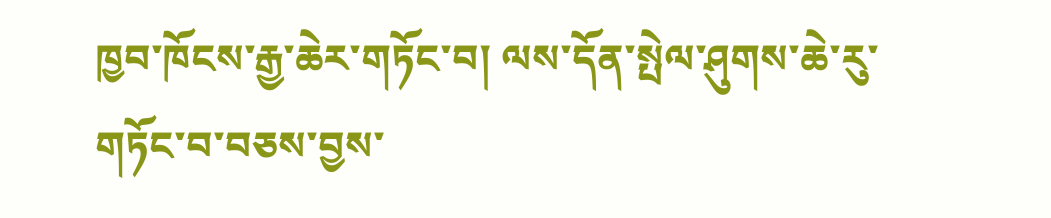ཁྱབ་ཁོངས་རྒྱ་ཆེར་གཏོང་བ། ལས་དོན་སྤེལ་ཤུགས་ཆེ་རུ་གཏོང་བ་བཅས་བྱས་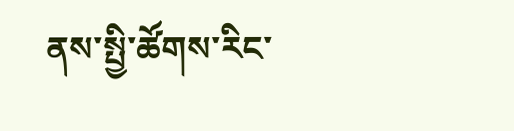ནས་སྤྱི་ཚོགས་རིང་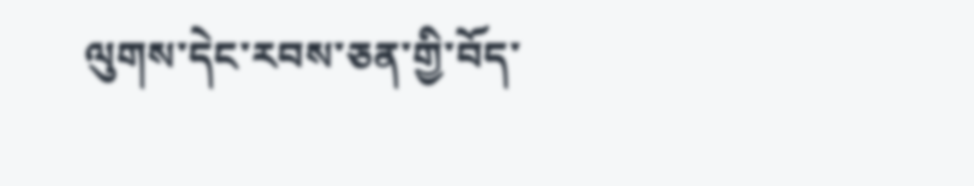ལུགས་དེང་རབས་ཅན་གྱི་བོད་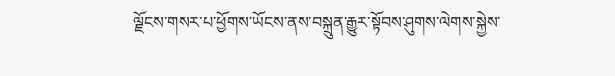ལྗོངས་གསར་པ་ཕྱོགས་ཡོངས་ནས་བསྐྲུན་རྒྱུར་སྟོབས་ཤུགས་ལེགས་སྐྱེས་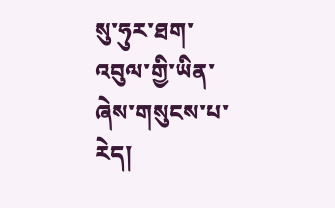སུ་ཧུར་ཐག་འབུལ་གྱི་ཡིན་ཞེས་གསུངས་པ་རེད།